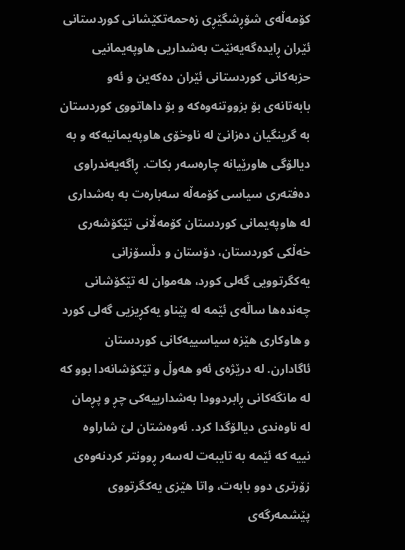کۆمەڵەی شۆڕشگێڕی زەحمەتکێشانی کوردستانی ئێران ڕایدەگەیەنێت بەشداریی هاوپەیمانیی حزبەکانی کوردستانی ئێران دەکەین و ئەو بابەتانەی بۆ بزووتنەوەکە و بۆ داهاتووی کوردستان بە گرینگیان دەزانێ لە ناوخۆی هاوپەیمانیەکە و بە دیالۆگی هاورێیانە چارەسەر بکات. ڕاگەیەندراوی دەفتەری سیاسی کۆمەڵە سەبارەت بە بەشداری لە هاوپەیمانی کوردستان کۆمەڵانی تێکۆشەری خەڵکی کوردستان، دۆستان و دڵسۆزانی یەکگرتوویی گەلی کورد، هەموان لە تێکۆشانی چەندەها ساڵەی ئێمە لە پێناو یەکڕیزیی گەلی کورد و هاوکاری هێزە سیاسییەکانی کوردستان ئاگادارن. لە درێژەی ئەو هەوڵ و تێکۆشانەدا بوو کە لە مانگەکانی ڕابردوودا بەشدارییەکی چڕ و پڕمان لە ناوەندی دیالۆگدا کرد. ئەوەشتان لێ شاراوە نییە کە ئێمە بە تایبەت لەسەر ڕوونتر کردنەوەی زۆرتری دوو بابەت، واتا هێزی یەکگرتووی پێشمەرگەی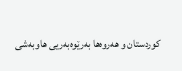کوردستان و هەروەها بەرێوەبەریی هاوبەشی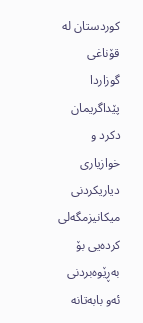کوردستان لە قۆناغی گوزاردا پێداگریمان دکرد و خوازیاری دیاریکردنی میکانیزمگەلی کردەیی بۆ بەڕێوەبردنی ئەو بابەتانە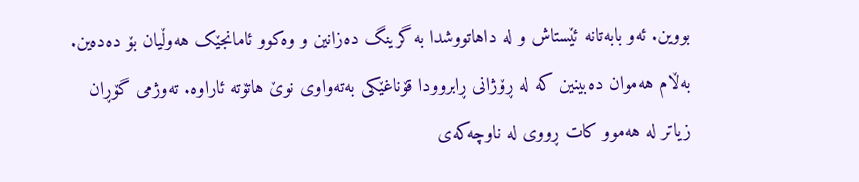بووین. ئەو بابەتانە ئێستاش و لە داهاتووشدا بە گرینگ دەزانین و وەکوو ئامانجێک هەوڵیان بۆ دەدەین. بەڵام هەموان دەبینین کە لە ڕۆژانی ڕابروودا قۆناغێکی بەتەواوی نوێ هاتۆتە ئاراوە. تەوژمی گۆڕان زیاتر لە هەموو کات ڕووی لە ناوچەکەی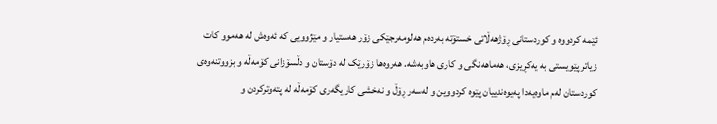ئێمە کردووە و کوردستانی ڕۆژهەڵاتی خستۆتە بەردەم هەلومەرجێکی زۆر هەستیار و مێژوویی کە ئەوەش لە هەموو کات زیاتر پێویستی بە یەکڕیزی، هەماهەنگی و کاری هاوبەشە. هەروەها زۆرێک لە دۆستان و دڵسۆزانی کۆمەڵە و بزووتنەوەی کوردستان لەم ماوەیەدا پەیوەندییان پێوە کردووین و لەسەر ڕۆڵ و نەخشی کاریگەری کۆمەڵە لە پتەوترکردن و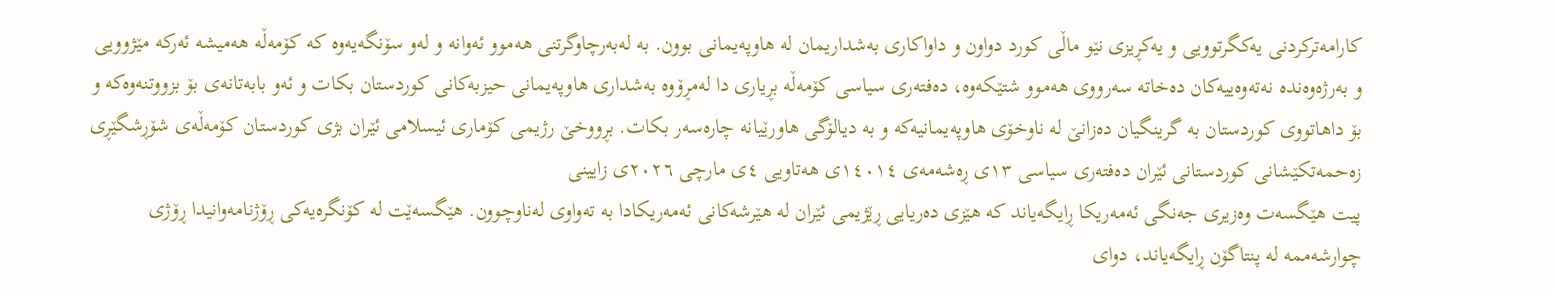کارامەترکردنی یەکگرتوویی و یەکڕیزی نێو ماڵی کورد دواون و داواکاری بەشداریمان لە هاوپەیمانی بوون. بە لەبەرچاوگرتنی هەموو ئەوانە و لەو سۆنگەیەوە کە کۆمەڵە هەمیشە ئەرکە مێژوویی و بەرژەوەندە نەتەوەییەکان دەخاتە سەرووی هەموو شتێکەوە، دەفتەری سیاسی کۆمەڵە بڕیاری دا لەمڕۆوە بەشداری هاوپەیمانی حیزبەکانی کوردستان بکات و ئەو بابەتانەی بۆ بزووتنەوەکە و بۆ داهاتووی کوردستان بە گرینگیان دەزانێ لە ناوخۆی هاوپەیمانیەکە و بە دیالۆگی هاورێیانە چارەسەر بکات. بڕووخێ رژیمی کۆماری ئیسلامی ئێران بژی کوردستان کۆمەڵەی شۆڕشگێڕی زەحمەتکێشانی کوردستانی ئێران دەفتەری سیاسی ١٣ی ڕەشەمەی ١٤٠١٤ی هەتاویی ٤ی مارچی ٢٠٢٦ی زایینی
پیت هێگسەت وەزیری جەنگی ئەمەریکا ڕایگەیاند کە هێزی دەریایی ڕێژیمی ئێران لە هێرشەکانی ئەمەریکادا بە تەواوی لەناوچوون. هێگسەێت لە کۆنگرەیەکی ڕۆژنامەوانیدا ڕۆژی چوارشەممە لە پنتاگۆن ڕایگەیاند، دوای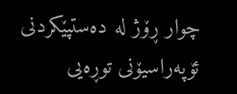چوار ڕۆژ لە دەستپێکردنی ئۆپەراسیۆنی توڕەیی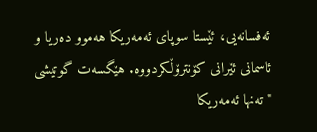ئەفسانەیی، ئێستا سوپای ئەمەریکا هەموو دەریا و ئاسمانی ئێرانی کۆنترۆڵکردووە. هێگسەت گوتیشی "تەنها ئەمەریکا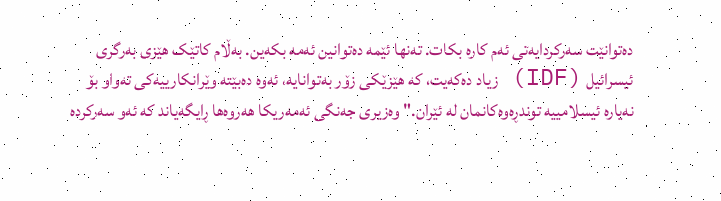دەتوانێت سەرکردایەتی ئەم کارە بکات. تەنها ئێمە دەتوانین ئەمە بکەین. بەڵام کاتێک هێزی بەرگری ئیسرائیل (IDF) زیاد دەکەیت، کە هێزێکی زۆر بەتوانایە، ئەوە دەبێتە وێرانکارییەکی تەواو بۆ نەیارە ئیسلامییە توندڕەوەکانمان لە ئێران." وەزیری جەنگی ئەمەریکا هەروەها ڕایگەیاند کە ئەو سەرکردە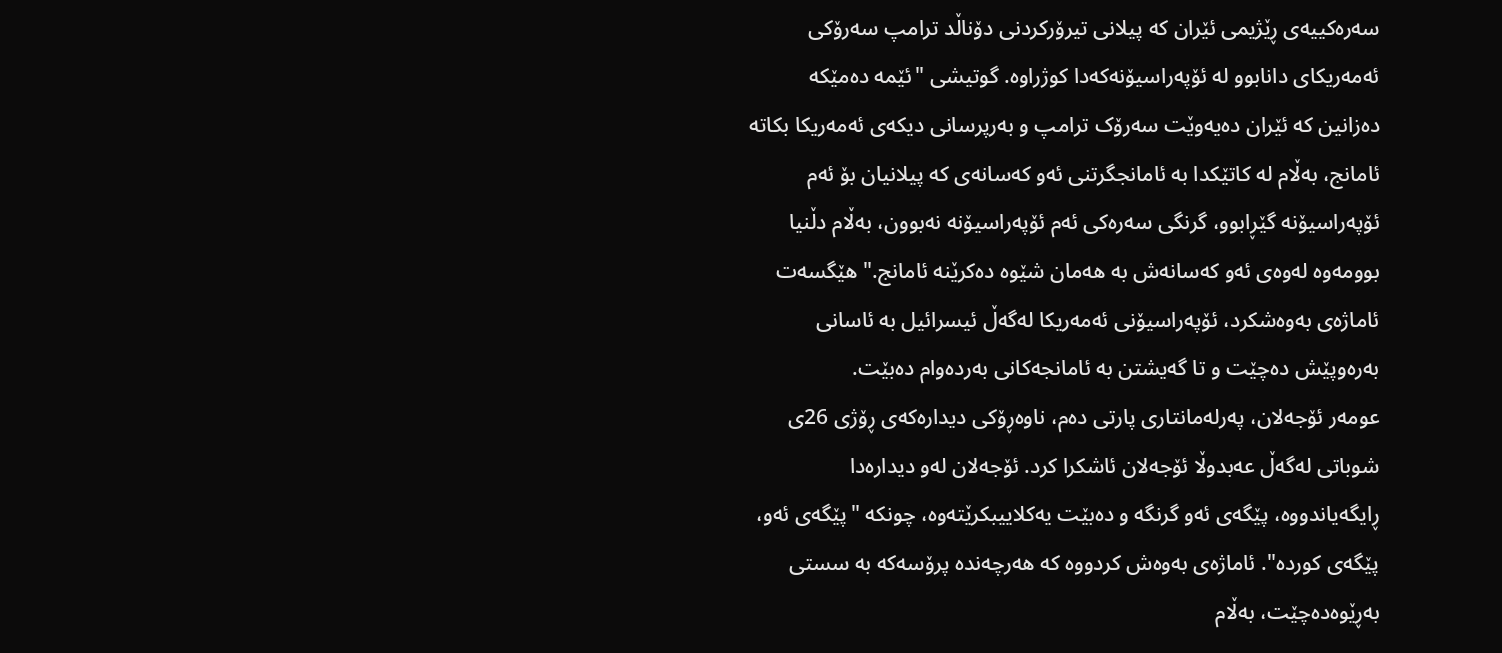سەرەکییەی ڕێژیمی ئێران کە پیلانی تیرۆرکردنی دۆناڵد ترامپ سەرۆکی ئەمەریکای دانابوو لە ئۆپەراسیۆنەکەدا کوژراوە. گوتیشی "ئێمە دەمێکە دەزانین کە ئێران دەیەوێت سەرۆک ترامپ و بەرپرسانی دیکەی ئەمەریکا بکاتە ئامانج، بەڵام لە کاتێکدا بە ئامانجگرتنی ئەو کەسانەی کە پیلانیان بۆ ئەم ئۆپەراسیۆنە گێڕابوو، گرنگی سەرەکی ئەم ئۆپەراسیۆنە نەبوون، بەڵام دڵنیا بوومەوە لەوەی ئەو کەسانەش بە هەمان شێوە دەکرێنە ئامانج." هێگسەت ئاماژەی بەوەشکرد، ئۆپەراسیۆنی ئەمەریکا لەگەڵ ئیسرائیل بە ئاسانی بەرەوپێش دەچێت و تا گەیشتن بە ئامانجەکانی بەردەوام دەبێت.
عومەر ئۆجەلان، پەرلەمانتاری پارتی دەم، ناوەڕۆکی دیدارەکەی ڕۆژی 26ی شوباتی لەگەڵ عەبدوڵا ئۆجەلان ئاشکرا کرد. ئۆجەلان لەو دیدارەدا ڕایگەیاندووە، پێگەی ئەو گرنگە و دەبێت یەکلاییبکرێتەوە، چونکە "پێگەی ئەو، پێگەی کوردە". ئاماژەی بەوەش کردووە کە هەرچەندە پرۆسەکە بە سستی بەڕێوەدەچێت، بەڵام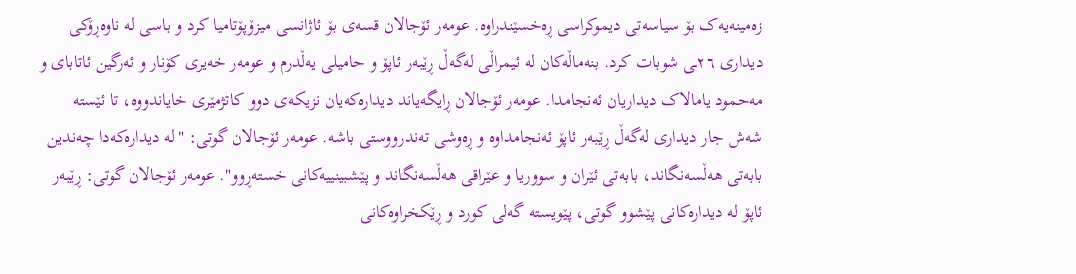زەمینەیەک بۆ سیاسەتی دیموکراسی ڕەخسێندراوە. عومەر ئۆجالان قسەی بۆ ئاژانسی میزۆپۆتامیا کرد و باسی لە ناوەڕۆکی دیداری ٢٦ـی شوبات کرد. بنەماڵەکان لە ئیمراڵی لەگەڵ ڕێبەر ئاپۆ و حامیلی یەڵدرم و عومەر خەیری کۆنار و ئەرگین ئاتابای و مەحمود یامالاک دیداریان ئەنجامدا. عومەر ئۆجالان ڕایگەیاند دیدارەکەیان نزیکەی دوو کاتژمێری خایاندووە، تا ئێستە شەش جار دیداری لەگەڵ ڕێبەر ئاپۆ ئەنجامداوە و ڕەوشی تەندرووستی باشە. عومەر ئۆجالان گوتی: "لە دیدارەکەدا چەندین بابەتی هەڵسەنگاند، بابەتی ئێران و سووریا و عێراقی هەڵسەنگاند و پێشبینییەکانی خستەڕوو". عومەر ئۆجالان گوتی: ڕێبەر ئاپۆ لە دیدارەکانی پێشوو گوتی، پێویستە گەلی کورد و ڕێکخراوەکانی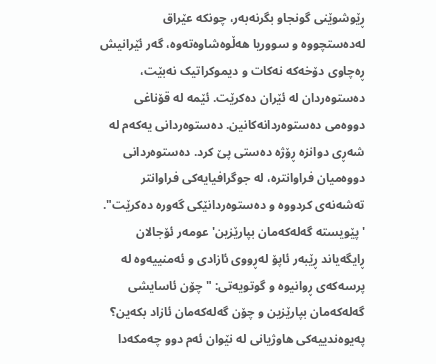ڕێوشوێنی گونجاو بگرنەبەر، چونکە عێراق لەدەستچووە و سووریا هەڵوەشاوەتەوە، گەر ئێرانیش ڕەچاوی دۆخەکە نەکات و دیموکراتیک نەبێت، دەستوەردان لە ئێران دەکرێت. ئێمە لە قۆناغی دووەمی دەستوەردانەکانین. دەستوەردانی یەکەم لە شەڕی دوانزە ڕۆژە دەستی پێ کرد. دەستوەردانی دووەمیان فراوانترە، لە جوگرافیایەکی فراوانتر تەشەنەی کردووە و دەستوەردانێکی گەورە دەکرێت". 'پێویستە گەلەکەمان بپارێزین' عومەر ئۆجالان ڕایگەیاند ڕێبەر ئاپۆ لەڕووی ئازادی و ئەمنییەوە لە پرسەکەی ڕوانیوە و گوتویەتی: " چۆن ئاسایشی گەلەکەمان بپارێزین و چۆن گەلەکەمان ئازاد بکەین؟ پەیوەندییەکی هاوژیانی لە نێوان ئەم دوو چەمکەدا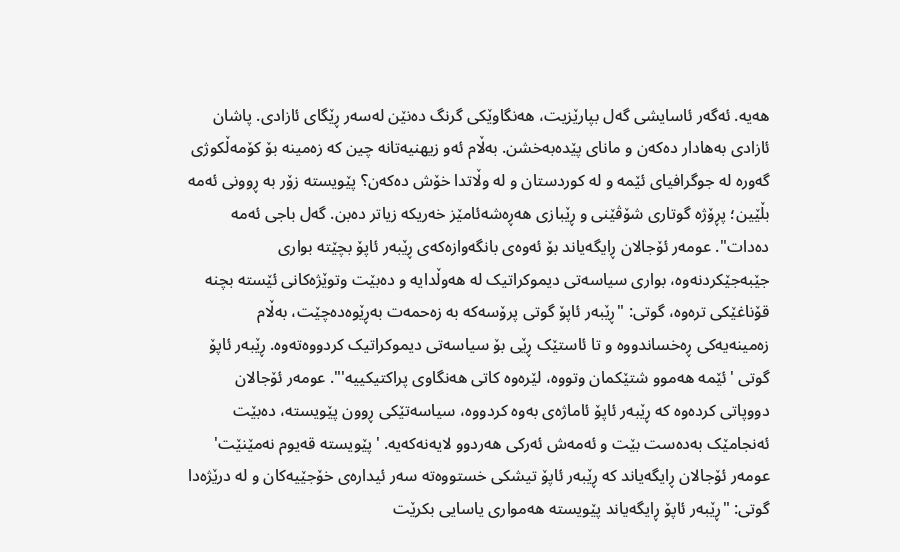هەیە. ئەگەر ئاسایشی گەل بپارێزیت، هەنگاوێکی گرنگ دەنێن لەسەر ڕێگای ئازادی. پاشان ئازادی بەهادار دەکەن و مانای پێدەبەخشن. بەڵام ئەو زیهنیەتانە چین کە زەمینە بۆ کۆمەڵکوژی گەورە لە جوگرافیای ئێمە و لە کوردستان و لە وڵاتدا خۆش دەکەن؟ پێویستە زۆر بە ڕوونی ئەمە بڵێین؛ پڕۆژە گوتاری شۆڤێنی و ڕێبازی هەڕەشەئامێز خەریکە زیاتر دەبن. گەل باجی ئەمە دەدات". عومەر ئۆجالان ڕایگەیاند بۆ ئەوەی بانگەوازەکەی ڕێبەر ئاپۆ بچێتە بواری جێبەجێکردنەوە، بواری سیاسەتی دیموکراتیک لە هەوڵدایە و دەبێت وتوێژەکانی ئێستە بچنە قۆناغێکی ترەوە، گوتی: "ڕێبەر ئاپۆ گوتی پرۆسەکە بە زەحمەت بەڕێوەدەچێت، بەڵام زەمینەیەکی ڕەخساندووە و تا ئاستێک ڕێی بۆ سیاسەتی دیموکراتیک کردووەتەوە. ڕێبەر ئاپۆ گوتی 'ئێمە هەموو شتێکمان وتووە، لێرەوە کاتی هەنگاوی پراکتیکییە'". عومەر ئۆجالان دووپاتی کردەوە کە ڕێبەر ئاپۆ ئاماژەی بەوە کردووە، سیاسەتێکی ڕوون پێویستە، دەبێت ئەنجامێک بەدەست بێت و ئەمەش ئەرکی هەردوو لایەنەکەیە. 'پێویستە قەیوم نەمێنێت' عومەر ئۆجالان ڕایگەیاند کە ڕێبەر ئاپۆ تیشکی خستووەتە سەر ئیدارەی خۆجێیەکان و لە درێژەدا گوتی: "ڕێبەر ئاپۆ ڕایگەیاند پێویستە هەمواری یاسایی بکرێت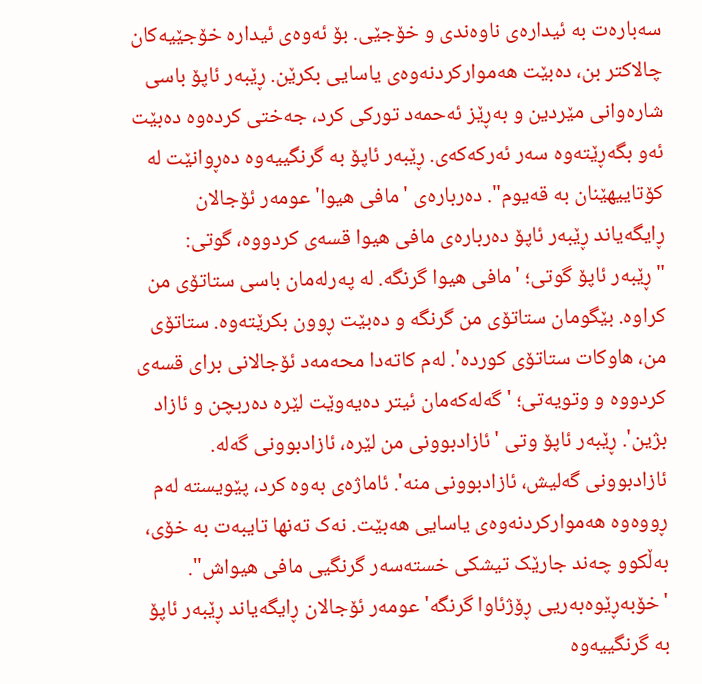سەبارەت بە ئیدارەی ناوەندی و خۆجێی. بۆ ئەوەی ئیدارە خۆجێیەکان چالاکتر بن، دەبێت هەموارکردنەوەی یاسایی بکرێن. ڕێبەر ئاپۆ باسی شارەوانی مێردین و بەڕێز ئەحمەد تورکی کرد، جەختی کردەوە دەبێت ئەو بگەڕێتەوە سەر ئەرکەکەی. ڕێبەر ئاپۆ بە گرنگییەوە دەڕوانێت لە کۆتاییهێنان بە قەیوم". دەربارەی 'مافی هیوا' عومەر ئۆجالان ڕایگەیاند ڕێبەر ئاپۆ دەربارەی مافی هیوا قسەی کردووە، گوتی: "ڕێبەر ئاپۆ گوتی؛ 'مافی هیوا گرنگە. لە پەرلەمان باسی ستاتۆی من کراوە. بێگومان ستاتۆی من گرنگە و دەبێت ڕوون بکرێتەوە. ستاتۆی من، هاوکات ستاتۆی کوردە'. لەم کاتەدا محەمەد ئۆجالانی برای قسەی کردووە و وتویەتی؛ 'گەلەکەمان ئیتر دەیەوێت لێرە دەربچن و ئازاد بژین'. ڕێبەر ئاپۆ وتی 'ئازادبوونی من لێرە، ئازادبوونی گەلە. ئازادبوونی گەلیش، ئازادبوونی منە'. ئاماژەی بەوە کرد، پێویستە لەم ڕووەوە هەموارکردنەوەی یاسایی هەبێت. نەک تەنها تایبەت بە خۆی، بەڵکوو چەند جارێک تیشکی خستەسەر گرنگیی مافی هیواش". 'خۆبەڕێوەبەریی ڕۆژئاوا گرنگە' عومەر ئۆجالان ڕایگەیاند ڕێبەر ئاپۆ بە گرنگییەوە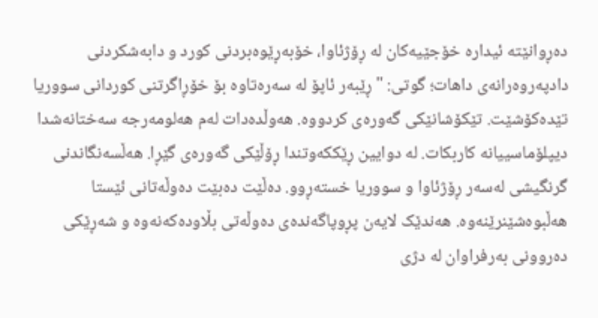دەڕوانێتە ئیدارە خۆجێیەکان لە ڕۆژئاوا، خۆبەڕێوەبردنی کورد و دابەشکردنی دادپەروەرانەی داهات؛ گوتی: "ڕێبەر ئاپۆ لە سەرەتاوە بۆ خۆڕاگرتنی کوردانی سووریا تێدەکۆشێت. تێکۆشانێکی گەورەی کردووە. هەوڵدەدات لەم هەلومەرجە سەختانەشدا دیپلۆماسییانە کاربکات. لە دوایین ڕێککەوتندا ڕۆڵێکی گەورەی گێڕا. هەڵسەنگاندنی گرنگیشی لەسەر ڕۆژئاوا و سووریا خستەڕوو. دەڵێت دەبێت دەوڵەتانی ئێستا هەڵبوەشێنرێنەوە. هەندێک لایەن پڕوپاگەندەی دەوڵەتی بڵاودەکەنەوە و شەڕێکی دەروونی بەرفراوان لە دژی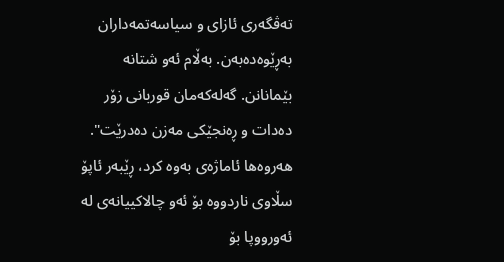تەڤگەری ئازای و سیاسەتمەداران بەڕێوەدەبەن. بەڵام ئەو شتانە بێمانانن. گەلەکەمان قوربانی زۆر دەدات و ڕەنجێکی مەزن دەدرێت". هەروەها ئاماژەی بەوە کرد، ڕێبەر ئاپۆ سڵاوی ناردووە بۆ ئەو چالاکییانەی لە ئەورووپا بۆ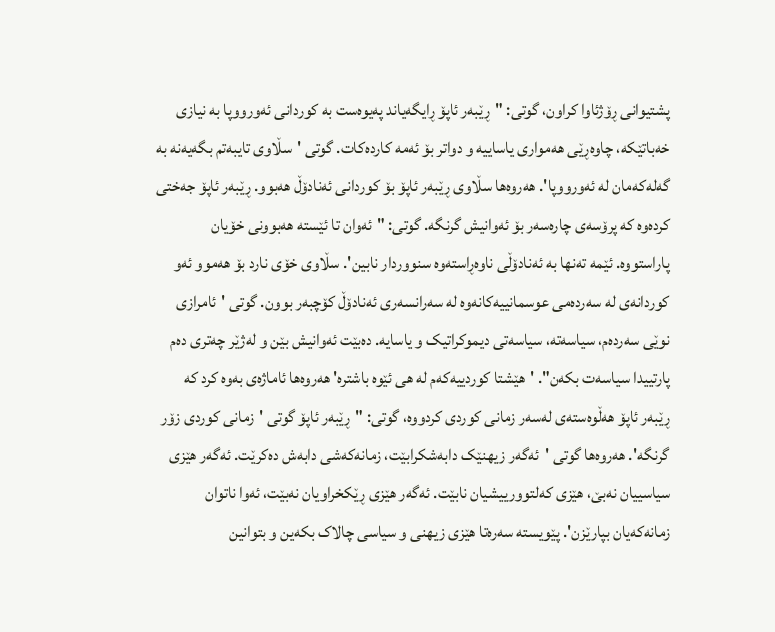پشتیوانی ڕۆژئاوا کراون، گوتی: "ڕێبەر ئاپۆ ڕایگەیاند پەیوەست بە کوردانی ئەورووپا بە نیازی خەباتێکە، چاوەڕێی هەمواری یاساییە و دواتر بۆ ئەمە کاردەکات. گوتی 'سڵاوی تایبەتم بگەیەنە بە گەلەکەمان لە ئەورووپا'. هەروەها سڵاوی ڕێبەر ئاپۆ بۆ کوردانی ئەنادۆڵ هەبوو. ڕێبەر ئاپۆ جەختی کردەوە کە پرۆسەی چارەسەر بۆ ئەوانیش گرنگە. گوتی: "ئەوان تا ئێستە هەبوونی خۆیان پاراستووە. ئێمە تەنها بە ئەنادۆڵی ناوەڕاستەوە سنووردار نابین'. سڵاوی خۆی نارد بۆ هەموو ئەو کوردانەی لە سەردەمی عوسمانییەکانەوە لە سەرانسەری ئەنادۆڵ کۆچبەر بوون. گوتی 'ئامرازی نوێی سەردەم، سیاسەتە، سیاسەتی دیموکراتیک و یاسایە. دەبێت ئەوانیش بێن و لەژێر چەتری دەم پارتییدا سیاسەت بکەن". 'هێشتا کوردییەکەم لە هی ئێوە باشترە' هەروەها ئاماژەی بەوە کرد کە ڕێبەر ئاپۆ هەڵوەستەی لەسەر زمانی کوردی کردووە، گوتی: "ڕێبەر ئاپۆ گوتی 'زمانی کوردی زۆر گرنگە'. هەروەها گوتی 'ئەگەر زیهنێک دابەشکرابێت، زمانەکەشی دابەش دەکرێت. ئەگەر هێزی سیاسییان نەبێ، هێزی کەلتوورییشیان نابێت. ئەگەر هێزی ڕێکخراویان نەبێت، ئەوا ناتوان زمانەکەیان بپارێزن'. پێویستە سەرەتا هێزی زیهنی و سیاسی چالاک بکەین و بتوانین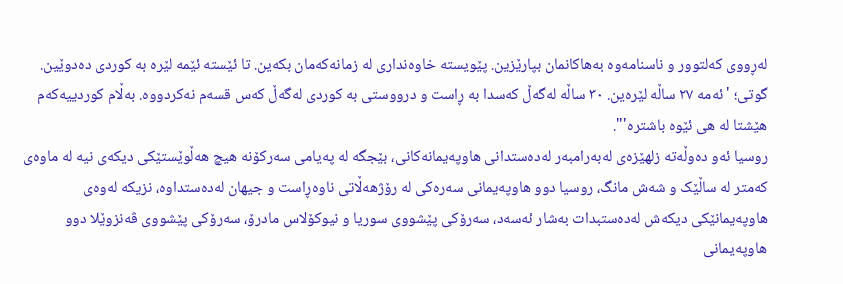لەڕووی کەلتوور و ناسنامەوە بەهاکانمان بپارێزین. پێویستە خاوەنداری لە زمانەکەمان بکەین. تا ئێستە ئێمە لێرە بە کوردی دەدوێین. گوتی؛ 'ئەمە ٢٧ ساڵە لێرەین. ٣٠ ساڵە لەگەڵ کەسدا بە ڕاست و درووستی بە کوردی لەگەڵ کەس قسەم نەکردووە. بەڵام کوردییەکەم هێشتا لە هی ئێوە باشترە'".
روسیا ئەو دەوڵەتە زلهێزەی لەبەرامبەر لەدەستدانی هاوپەیمانەکانی، بێجگە لە پەیامی سەرکۆنە هیچ هەڵوێستێکی دیکەی نیە لە ماوەی کەمتر لە ساڵێک و شەش مانگ، روسیا دوو هاوپەیمانی سەرەکی لە رۆژهەڵاتی ناوەڕاست و جیهان لەدەستداوە، نزیکە لەوەی هاوپەیمانێکی دیکەش لەدەستبدات بەشار ئەسەد، سەرۆکی پێشووی سوریا و نیوکۆلاس مادرۆ، سەرۆکی پێشووی ڤەنزوێلا دوو هاوپەیمانی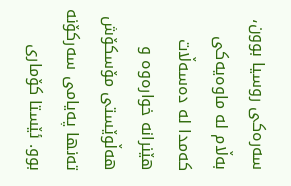سەرەکی روسیا بوون، بەڵام لە ماوەیەکی کەمدا لە دەسەڵات هێنرانە خوارەوە و هەڵوێستی مۆسکۆش تەنها پەیامی سەرکۆنە بوو. ئێستا کۆماری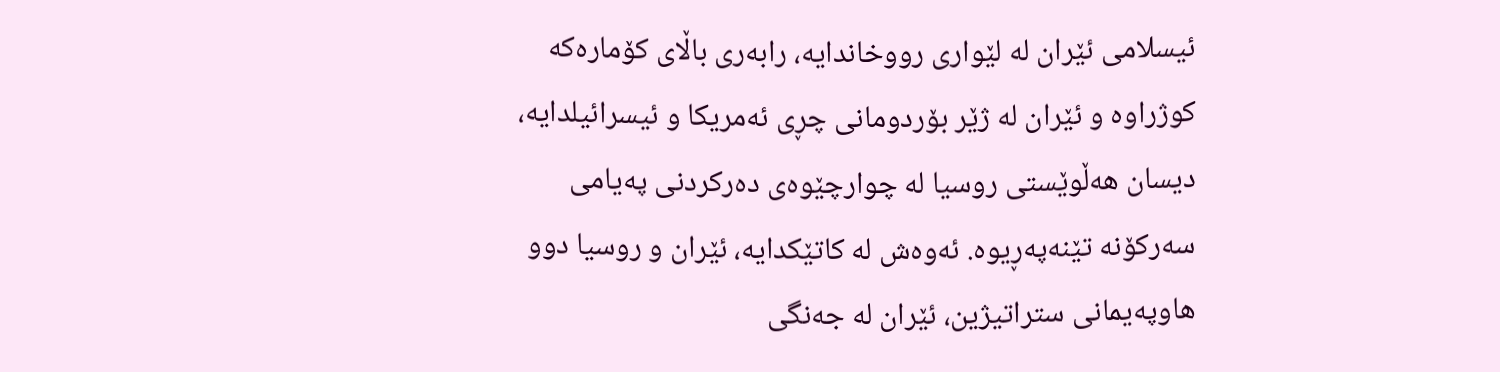ئیسلامی ئێران لە لێواری رووخاندایە، رابەری باڵای کۆمارەکە کوژراوە و ئێران لە ژێر بۆردومانی چڕی ئەمریکا و ئیسرائیلدایە، دیسان هەڵوێستی روسیا لە چوارچێوەی دەرکردنی پەیامی سەرکۆنە تێنەپەڕیوە. ئەوەش لە کاتێکدایە، ئێران و روسیا دوو هاوپەیمانی ستراتیژین، ئێران لە جەنگی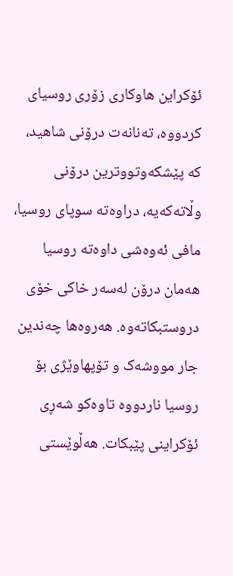ئۆکراین هاوکاری زۆری روسیای کردووە، تەنانەت درۆنی شاهید، کە پێشکەوتووترین درۆنی وڵاتەکەیە، دراوەتە سوپای روسیا، مافی ئەوەشی داوەتە روسیا هەمان درۆن لەسەر خاکی خۆی دروستبکاتەوە. هەروەها چەندین جار مووشەک و تۆپهاوێژی بۆ روسیا ناردووە تاوەکو شەڕی ئۆکراینی پێبکات. هەڵوێستی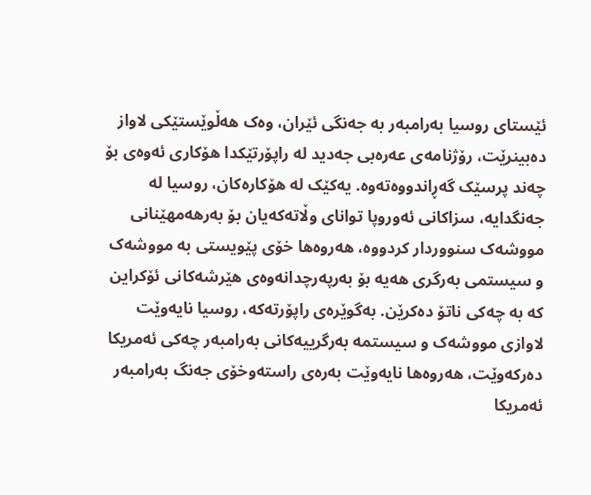ئێستای روسیا بەرامبەر بە جەنگی ئێران، وەک هەڵوێستێکی لاواز دەبینرێت، رۆژنامەی عەرەبی جەدید لە راپۆرتێکدا هۆکاری ئەوەی بۆ چەند پرسێک گەڕاندووەتەوە. یەکێک لە هۆکارەکان، روسیا لە جەنگدایە، سزاکانی ئەوروپا توانای وڵاتەکەیان بۆ بەرهەمهێنانی مووشەک سنووردار کردووە، هەروەها خۆی پێویستی بە مووشەک و سیستمی بەرگری هەیە بۆ بەرپەرچدانەوەی هێرشەکانی ئۆکراین کە بە چەکی ناتۆ دەکرێن. بەگوێرەی راپۆرتەکە، روسیا نایەوێت لاوازی مووشەک و سیستمە بەرگرییەکانی بەرامبەر چەکی ئەمریکا دەرکەوێت، هەروەها نایەوێت بەرەی راستەوخۆی جەنگ بەرامبەر ئەمریکا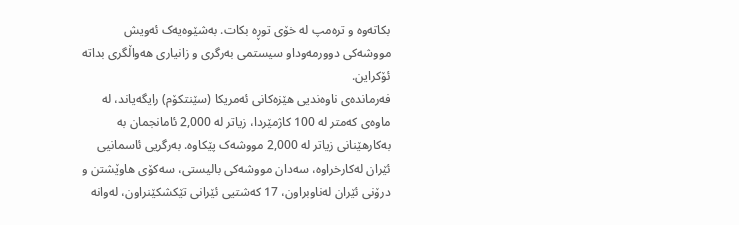بکاتەوە و ترەمپ لە خۆی توڕە بکات. بەشێوەیەک ئەویش مووشەکی دوورمەوداو سیستمی بەرگری و زانیاری هەواڵگری بداتە ئۆکراین.
فەرماندەی ناوەندیی هێزەکانی ئەمریکا (سێنتکۆم) رایگەیاند، لە ماوەی کەمتر لە 100 کاژمێردا، زیاتر لە 2,000 ئامانجمان بە بەکارهێنانی زیاتر لە 2,000 مووشەک پێکاوە. بەرگریی ئاسمانیی ئێران لەکارخراوە، سەدان مووشەکی بالیستی، سەکۆی هاوێشتن و درۆنی ئێران لەناوبراون، 17 کەشتیی ئێرانی تێکشکێنراون، لەوانە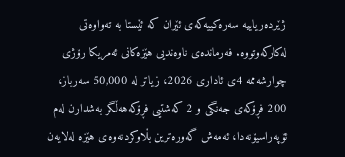ژێردەریاییە سەرەکییەکەی ئێران کە ئێستا بە تەواوەتی لەکارکەوتووە. فەرماندەی ناوەندیی هێزەکانی ئەمریکا رۆژی چوارشەممە 4ى ئادارى 2026، زیاتر لە 50,000 سەرباز، 200 فڕۆکەی جەنگی و 2 کەشتیی فڕۆکەهەڵگر بەشدارن لەم ئۆپەراسیۆنەدا، ئەمەش گەورەترین بڵاوکردنەوەی هێزە لەلایەن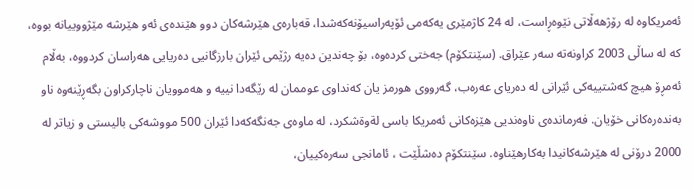ئەمریکاوە لە رۆژهەڵاتی نێوەڕاست، لە 24 کاژمێری یەکەمی ئۆپەراسیۆنەکەشدا، قەبارەی هێرشەکان دوو هێندەی ئەو هێرشە مێژووییانە بووە، کە لە ساڵی 2003 کراونەتە سەر عێراق. (سێنتکۆم) جەختی کردەوە، بۆ چەندین دەیە رژێمی ئێران بارزگانیی دەریایی هەراسان کردووە، بەڵام ئەمڕۆ هیچ کەشتییەکی ئێرانی لە دەریای عەرەب، گەرووی هورمز یان کەنداوی عوممان لە رێگەدا نییە و هەموویان ناچارکراون بگەڕێنەوە ناو بەندەرەکانی خۆیان. فەرماندەی ناوەندیی هێزەکانی ئەمریکا باسى لةوةشكرد، لە ماوەی جەنگەکەدا ئێران 500 مووشەکی بالیستی و زیاتر لە 2000 درۆنی لە هێرشەکانیدا بەکارهێناوە. سێنتکۆم دەشڵێت ، ئامانجی سەرەکییان،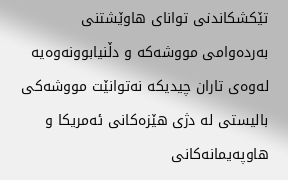تێکشکاندنی توانای هاوێشتنی بەردەوامی مووشەکە و دڵنیابوونەوەیە لەوەی تاران چیدیکە نەتوانێت مووشەکی بالیستی لە دژی هێزەکانی ئەمریکا و هاوپەیمانەکانی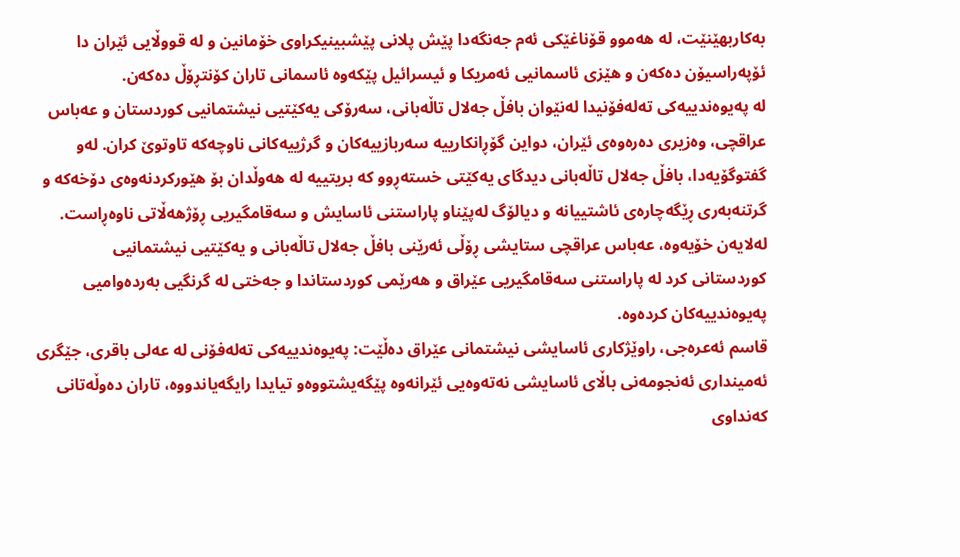بەکاربهێنێت، لە هەموو قۆناغێکی ئەم جەنگەدا پێش پلانی پێشبینیکراوی خۆمانین و لە قووڵایی ئێران دا ئۆپەراسیۆن دەکەن و هێزی ئاسمانیی ئەمریکا و ئیسرائیل پێکەوە ئاسمانی تاران کۆنتڕۆڵ دەکەن.
لە پەیوەندییەکی تەلەفۆنیدا لەنێوان بافڵ جەلال تاڵەبانی، سەرۆکی یەکێتیی نیشتمانیی کوردستان و عەباس عراقچی، وەزیری دەرەوەی ئێران، دواین گۆڕانکارییە سەربازییەکان و گرژییەکانی ناوچەکە تاوتوێ کران. لەو گفتوگۆیەدا، بافڵ جەلال تاڵەبانی دیدگای یەکێتی خستەڕوو کە بریتییە لە هەوڵدان بۆ هێورکردنەوەی دۆخەکە و گرتنەبەری ڕێگەچارەی ئاشتییانە و دیالۆگ لەپێناو پاراستنی ئاسایش و سەقامگیریی ڕۆژهەڵاتی ناوەڕاست. لەلایەن خۆیەوە، عەباس عراقچی ستایشی ڕۆڵی ئەرێنی بافڵ جەلال تاڵەبانی و یەکێتیی نیشتمانیی کوردستانی کرد لە پاراستنی سەقامگیریی عێراق و هەرێمی کوردستاندا و جەختی لە گرنگیی بەردەوامیی پەیوەندییەکان کردەوە.
قاسم ئەعرەجی، راوێژكاری ئاسایشی نیشتمانی عێراق دەڵێت: پەیوەندییەکی تەلەفۆنی لە عەلی باقری، جێگری ئەمینداری ئەنجومەنی باڵای ئاسایشی نەتەوەیی ئێرانەوە پێگەیشتووەو تیایدا رایگەیاندووە، تاران دەوڵەتانی کەنداوی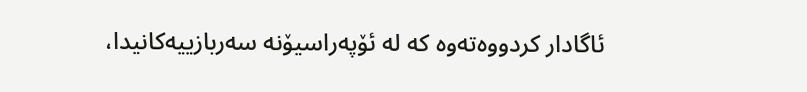ئاگادار کردووەتەوە کە لە ئۆپەراسیۆنە سەربازییەکانیدا،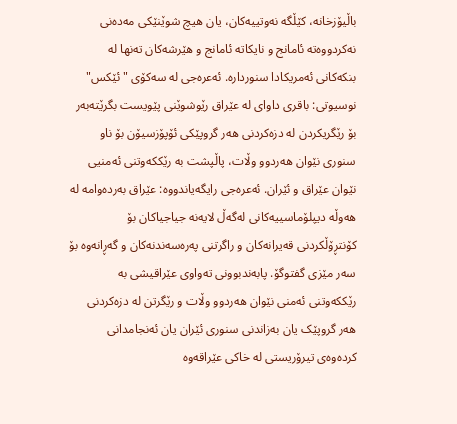باڵیۆزخانە، کێڵگە نەوتییەکان، یان هیچ شوێنێکی مەدەنی نەکردووەتە ئامانج و نایکاتە ئامانج و هێرشەکان تەنها لە بنکەکانی ئەمریکادا سنوردارە. ئەعرەجی لە سەكۆی "ئێكس" نوسیوتی: باقری داوای لە عێراق رێوشوێنی پێویست بگرێتەبەر بۆ رێگریکردن لە دزەکردنی هەر گروپێکی ئۆپۆزسیۆن بۆ ناو سنوری نێوان هەردوو وڵات، پاڵپشت بە رێککەوتنی ئەمنیی نێوان عێراق و ئێران. ئەعرەجی رایگەیاندووە: عێراق بەردەوامە لە هەوڵە دیپلۆماسییەکانی لەگەڵ لایەنە جیاجیاکان بۆ کۆنتڕۆڵکردنی قەیرانەکان و راگرتنی پەرەسەندنەکان و گەڕانەوە بۆ سەر مێزی گفتوگۆ. پابەندبوونی تەواوی عێراقیشی بە رێککەوتنی ئەمنی نێوان هەردوو وڵات و رێگرتن لە دزەکردنی هەر گروپێک یان بەزاندنی سنوری ئێران یان ئەنجامدانی کردەوەی تیرۆریستی لە خاکی عێراقەوە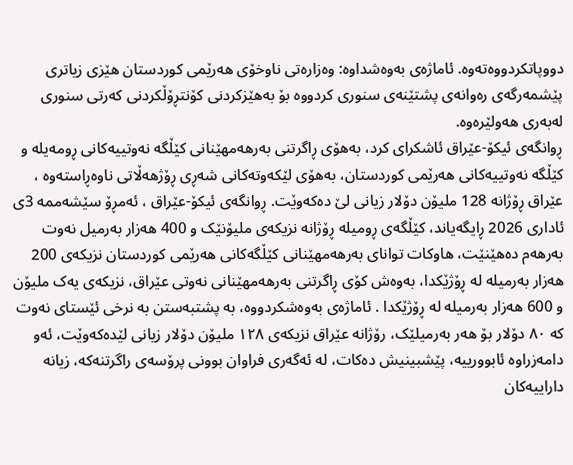دووپاتكردووەتەوە. ئاماژەی بەوەشداوە: وەزارەتی ناوخۆی هەرێمی کوردستان هێزی زیاتری پێشمەرگەی رەوانەی پشتێنەی سنوری کردووە بۆ بەهێزکردنی کۆنتڕۆڵكردنی کەرتی سنوری لەبەری هەولێرەوە.
ڕوانگەی ئیکۆ-عێراق ئاشکرای کرد، بەهۆی ڕاگرتنی بەرهەمهێنانی کێڵگە نەوتییەکانی ڕومەیلە و کێڵگە نەوتییەکانی هەرێمی کوردستان، بەهۆى لێکەوتەکانى شەڕی ڕۆژهەڵاتی ناوەڕاستەوە ، عێراق ڕۆژانە 128 ملیۆن دۆلار زیانى لێ دەکەوێت. ڕوانگەی ئیکۆ-عێراق ، ئەمڕۆ سێشەممە 3ى ئادارى 2026 ڕایگەیاند، کێڵگەی ڕومیلە ڕۆژانە نزیکەی ملیۆنێک و 400 هەزار بەرمیل نەوت بەرهەم دەهێنێت، هاوکات توانای بەرهەمهێنانی کێڵگەکانی هەرێمی کوردستان نزیکەی 200 هەزار بەرمیلە لە ڕۆژێکدا، بەوەش کۆی ڕاگرتنی بەرهەمهێنانى نەوتى عێراق، نزیکەى یەک ملیۆن و 600 هەزار بەرمیلە لە ڕۆژێکدا . ئاماژەی بەوەشکردووە، بە پشتبەستن بە نرخى ئێستاى نەوت کە ٨٠ دۆلار بۆ هەر بەرمیلێک، رۆژانە عێراق نزیکەی ١٢٨ ملیۆن دۆلار زیانى لێدەکەوێت، ئەو دامەزراوە ئابوورییە، پێشبینیش دەکات، لە ئەگەرى فراوان بوونى پرۆسەى راگرتنەکە، زیانە داراییەکان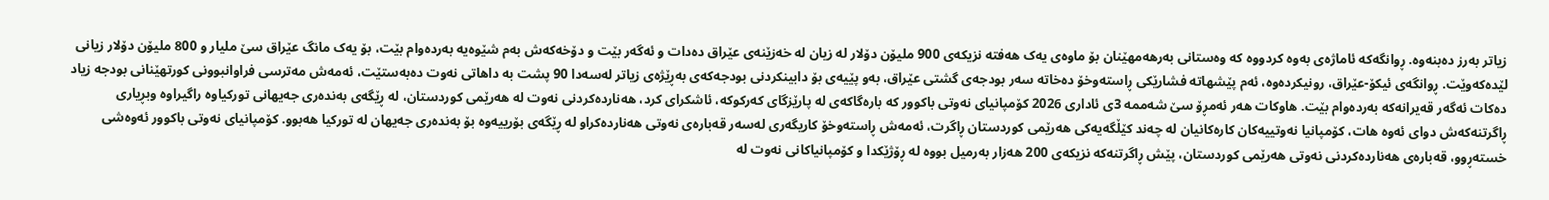زیاتر بەرز دەبنەوە. ڕوانگەکە ئاماژەی بەوە کردووە کە وەستانی بەرهەمهێنان بۆ ماوەی یەک هەفتە نزیکەی 900 ملیۆن دۆلار لە زیان لە خەزێنەی عێراق دەدات و ئەگەر بێت و دۆخەکەش بەم شێوەیە بەردەوام بێت، بۆ یەک مانگ عێراق سێ ملیار و 800 ملیۆن دۆلار زیانى لێدەکەوێت. ڕوانگەی ئیکۆ-عێراق، رونیکردەوە، ئەم پێشهاتە فشارێکی ڕاستەوخۆ دەخاتە سەر بودجەی گشتی عێراق، بەو پێیەى بۆ دابینکردنى بودجەکەى بەڕێژەى زیاتر لەسەدا 90 پشت بە داهاتی نەوت دەبەستێت، ئەمەش مەترسی فراوانبوونی کورتهێنانی بودجە زیاد دەکات ئەگەر قەیرانەکە بەردەوام بێت. هاوکات هەر ئەمڕۆ سێ شەممە 3ى ئادارى 2026 کۆمپانیای نەوتی باکوور کە بارەگاکەی لە پارێزگای کەرکوکە، ئاشکرای کرد، هەناردەکردنی نەوت لە هەرێمی کوردستان، لە ڕێگەی بەندەری جەیهانی تورکیاوە راگیراوە وبڕیاری ڕاگرتنەکەش دوای ئەوە هات، کۆمپانیا نەوتییەکان کارەکانیان لە چەند کێڵگەیەکی هەرێمی کوردستان ڕاگرت، ئەمەش ڕاستەوخۆ کاریگەری لەسەر قەبارەی نەوتی هەناردەکراو لە ڕێگەی بۆرییەوە بۆ بەندەری جەیهان لە تورکیا هەبوو. کۆمپانیای نەوتی باکوور ئەوەشى خستەڕوو، قەبارەی هەناردەکردنى نەوتى هەرێمى کوردستان، پێش ڕاگرتنەکە نزیکەی 200 هەزار بەرمیل بووە لە ڕۆژێکدا و کۆمپانیاکانی نەوت لە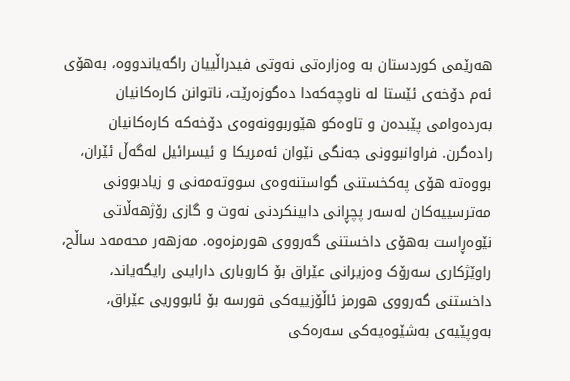هەرێمی کوردستان بە وەزارەتی نەوتی فیدراڵییان راگەیاندووە، بەهۆی ئەم دۆخەی ئێستا لە ناوچەکەدا دەگوزەرێت، ناتوانن کارەکانیان بەردەوامی پێبدەن و تاوەکو هێوربوونەوەی دۆخەکە کارەکانیان رادەگرن. فراوانبوونی جەنگی نێوان ئەمریکا و ئیسرائیل لەگەڵ ئێران، بووەتە هۆی پەکخستنی گواستنەوەی سووتەمەنی و زیادبوونی مەترسییەکان لەسەر پچڕانی دابینکردنی نەوت و گازی رۆژهەڵاتی نێوەڕاست بەهۆی داخستنی گەرووی هورمزەوە. مەزهەر محەمەد ساڵح، راوێژکاری سەرۆک وەزیرانی عێراق بۆ کاروباری دارایىی رایگەیاند، داخستنی گەرووی هورمز ئاڵۆزییەکی قورسە بۆ ئابووریی عێراق، بەوپێیەی بەشێوەیەکی سەرەکی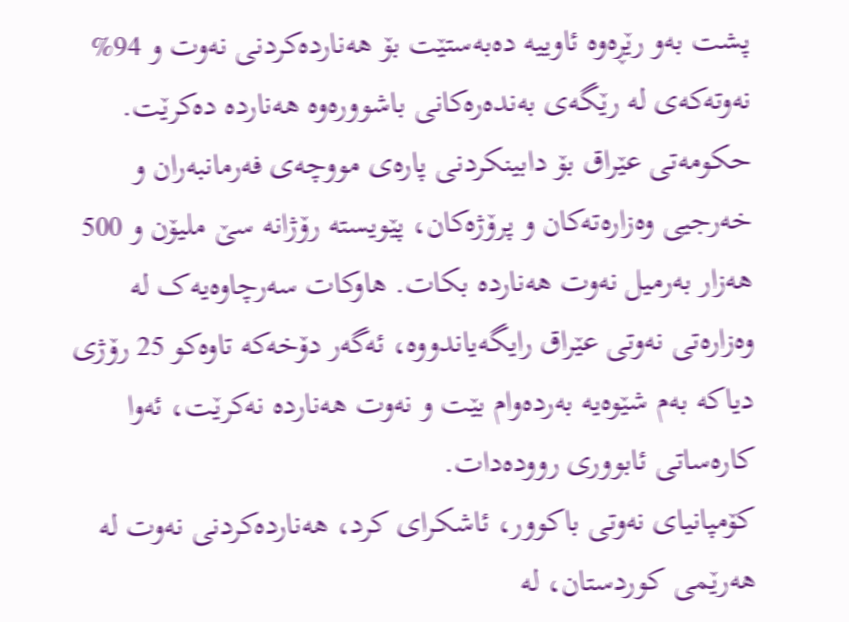پشت بەو رێڕەوە ئاوییە دەبەستێت بۆ هەناردەکردنی نەوت و 94% نەوتەکەی لە رێگەی بەندەرەکانی باشوورەوە هەناردە دەکرێت. حکومەتی عێراق بۆ دابینکردنى پارەى مووچەی فەرمانبەران و خەرجیی وەزارەتەکان و پرۆژەکان، پێویستە رۆژانە سێ ملیۆن و 500 هەزار بەرمیل نەوت هەناردە بکات. هاوکات سەرچاوەیەک لە وەزارەتی نەوتی عێراق رایگەیاندووە، ئەگەر دۆخەکە تاوەکو 25 رۆژی دیاکە بەم شێوەیە بەردەوام بێت و نەوت هەناردە نەکرێت، ئەوا کارەساتی ئابووری روودەدات.
کۆمپانیای نەوتی باکوور، ئاشکرای کرد، هەناردەکردنی نەوت لە هەرێمی کوردستان، لە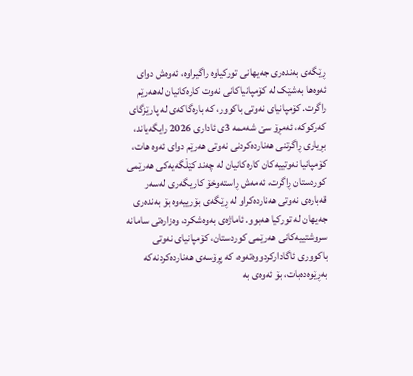ڕێگەی بەندەری جەیهانی تورکیاوە راگیراوە، ئەوەش دوای ئەوەها بەشێک لە کۆمپانیاکانى نەوت کارەکانیان لەهەرێم راگرت. کۆمپانیای نەوتی باکوور، کە بارەگاکەی لە پارێزگای کەرکوکە، ئەمڕۆ سێ شەممە 3ى ئادارى 2026 رایگەیاند، بڕیاری ڕاگرتنی هەناردەکردنى نەوتى هەرێم دوای ئەوە هات، کۆمپانیا نەوتییەکان کارەکانیان لە چەند کێڵگەیەکی هەرێمی کوردستان ڕاگرت، ئەمەش ڕاستەوخۆ کاریگەری لەسەر قەبارەی نەوتی هەناردەکراو لە ڕێگەی بۆرییەوە بۆ بەندەری جەیهان لە تورکیا هەبوو. ئاماژەی بەوەشکرد، وەزارەتی سامانە سروشتییەکانى هەرێمى کوردستان، کۆمپانیای نەوتی باکووری ئاگادارکردووەتەوە، کە پڕۆسەی هەناردەکردنەکە بەڕێوەدەبات، بۆ ئەوەی بە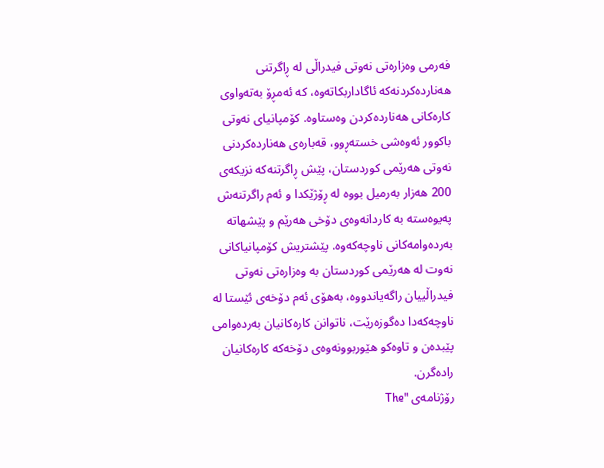فەرمی وەزارەتی نەوتی فیدراڵی لە ڕاگرتنی هەناردەکردنەکە ئاگاداربکاتەوە، کە ئەمڕۆ بەتەواوی کارەکانی هەناردەکردن وەستاوە. کۆمپانیای نەوتی باکوور ئەوەشى خستەڕوو، قەبارەی هەناردەکردنى نەوتى هەرێمى کوردستان، پێش ڕاگرتنەکە نزیکەی 200 هەزار بەرمیل بووە لە ڕۆژێکدا و ئەم راگرتنەش پەیوەستە بە کاردانەوەی دۆخی هەرێم و پێشهاتە بەردەوامەکانى ناوچەکەوە. پێشتریش کۆمپانیاکانی نەوت لە هەرێمی کوردستان بە وەزارەتی نەوتی فیدراڵییان راگەیاندووە، بەهۆی ئەم دۆخەی ئێستا لە ناوچەکەدا دەگوزەرێت، ناتوانن کارەکانیان بەردەوامی پێبدەن و تاوەکو هێوربوونەوەی دۆخەکە کارەکانیان رادەگرن.
رۆژنامەی "The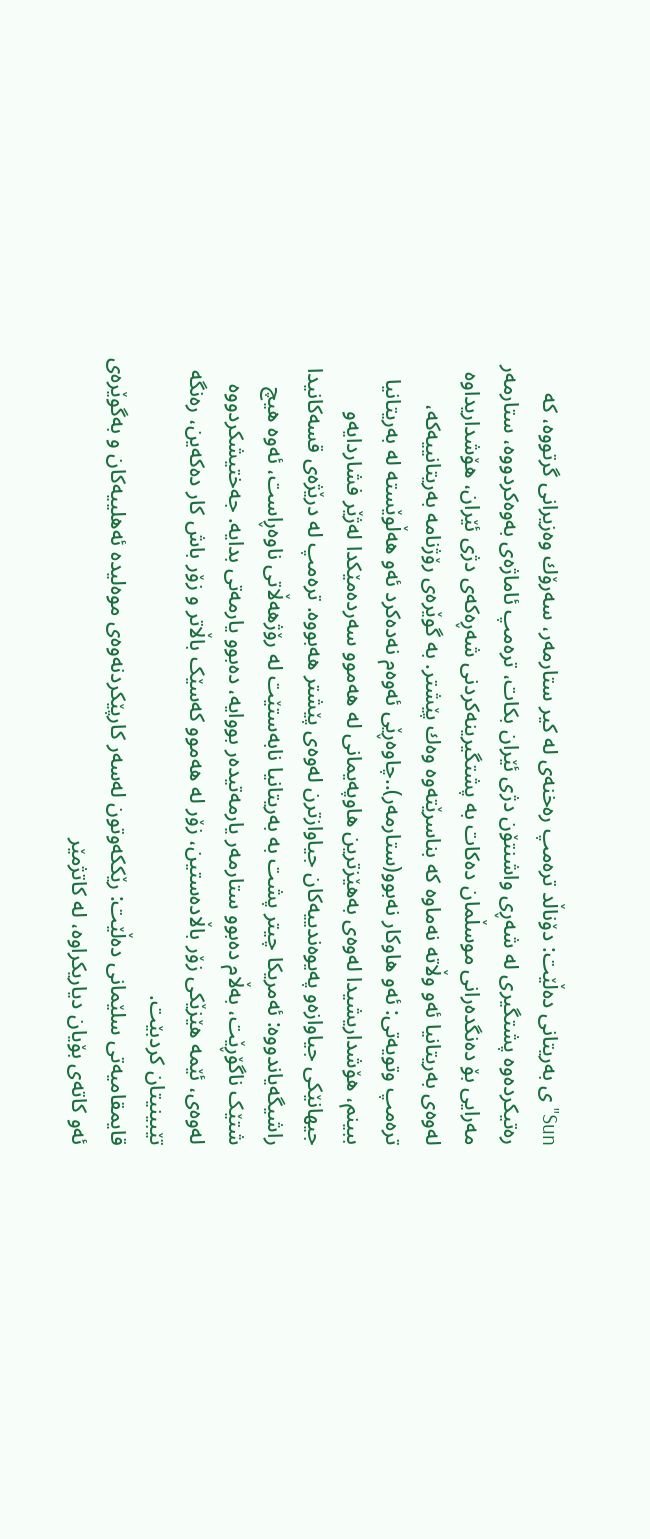Sun"ی بەریتانی دەڵێت: دۆناڵد ترەمپ رەخنەی لە کیر ستارمەر، سەرۆك وەزیرانی گرتووە، كە رەتیکردەوە پشتگیری لە شەڕی واشنتۆن دژی ئێران بکات، ترەمپ ئاماژەی بەوەكردووە، ستارمەر مەرایی بۆ دەنگدەرانی موسڵمان دەكات بە پشتگیرینەکردنی شەڕەکەی دژی ئێران، هۆشداریداوە لەوەی بەریتانیا ئەو وڵاتە نەماوە کە بناسرێتەوە وەك پێشتر. بە گوێرەی رۆژنامە بەریتانییەكە، ترەمپ وتویەتی: ئەو هاوكار نەبوو(ستارمەر)..چاوەڕێی ئەوەم نەدەکرد ئەو هەڵوێستە لە بەریتانیا ببینم، هۆشداریشیدا لەوەی بەهێزترین هاوپەیمانی لە هەموو سەردەمێکدا لەژێر فشاردایەو جیهانێکی جیاوازەو پەیوەندییەکان جیاوازترن لەوەی پێشتر هەبووە. ترەمپ لە درێژەی قسەكانیدا راشیگەیاندووە: ئەمریکا چیتر پشت بە بەریتانیا نابەستێت لە رۆژهەڵاتی ناوەڕاست، ئەوە هیچ شتێک ناگۆڕێت، بەڵام دەبوو ستارمەر یارمەتیدەر بووایە، دەبوو یارمەتی بدایە. جەختیشكردووە لەوەی، ئێمە هێزێکی زۆر باڵادەستین، زۆر لە هەموو کەسێک باڵاتر و زۆر باش کار دەکەین، رەنگە تێبینیتان کردبێت.
قایمقامیەتی سلێمانی دەڵێت: رێككەوتون لەسەر كارپێكردنەوەی موەلیدە ئەهلییەكان و بەگوێرەی ئەو كاتەی بۆیان دیاریكراوە، لە كاتژمێر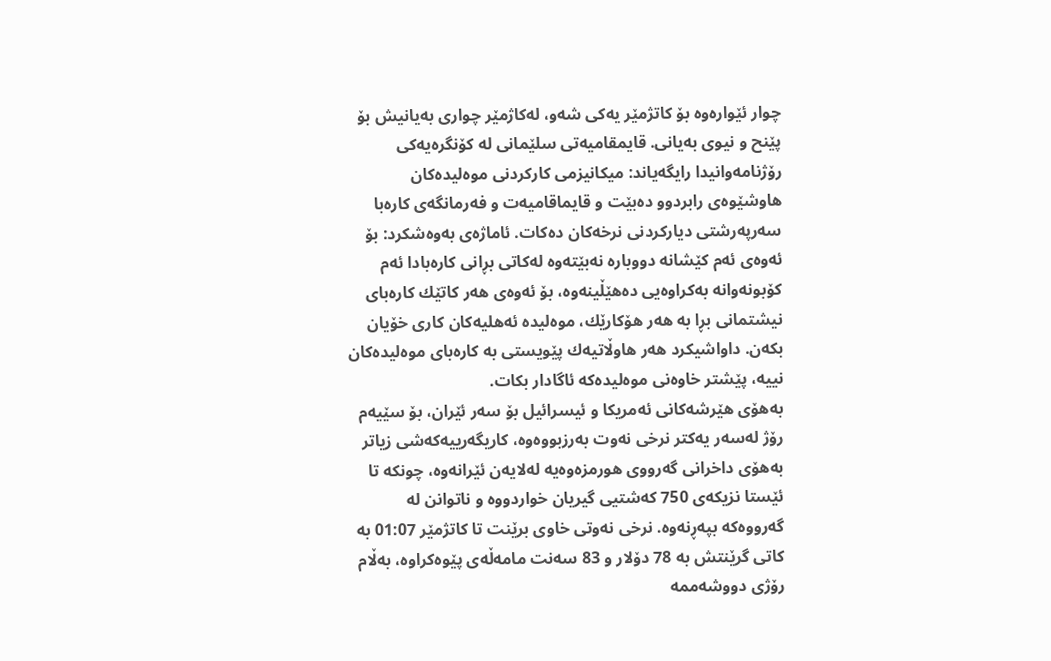چوار ئێوارەوە بۆ كاتژمێر یەكی شەو، لەكاژمێر چواری بەیانیش بۆ پێنح و نیوی بەیانی. قایمقامیەتی سلێمانی لە كۆنگرەیەكی رۆژنامەوانیدا رایگەیاند: میكانیزمی كاركردنی موەلیدەكان هاوشێوەی رابردوو دەبێت و قایماقامیەت و فەرمانگەی كارەبا سەرپەرشتی دیاركردنی نرخەكان دەكات. ئاماژەی بەوەشكرد: بۆ ئەوەی ئەم كێشانە دووبارە نەبێتەوە لەكاتی بڕانی كارەبادا ئەم كۆبونەوانە بەكراوەیی دەهێڵینەوە، بۆ ئەوەی هەر كاتێك كارەبای نیشتمانی بڕا بە هەر هۆكارێك، موەلیدە ئەهلیەكان كاری خۆیان بكەن. داواشیكرد هەر هاوڵاتیەك پێویستی بە كارەبای موەلیدەكان نییە، پێشتر خاوەنی موەلیدەكە ئاگادار بكات.
بەهۆی هێرشەکانی ئەمریکا و ئیسرائیل بۆ سەر ئێران، بۆ سێیەم رۆژ لەسەر یەکتر نرخی نەوت بەرزبووەوە، کاریگەرییەکەشی زیاتر بەهۆی داخرانی گەرووی هورمزەوەیە لەلایەن ئێرانەوە، چونکە تا ئێستا نزیکەی 750 کەشتیی گیریان خواردووە و ناتوانن لە گەرووەکە بپەڕنەوە. نرخی نەوتی خاوی برێنت تا کاتژمێر 01:07 بە کاتی گرێنتش بە 78 دۆلار و 83 سەنت مامەڵەی پێوەکراوە، بەڵام رۆژی دووشەممە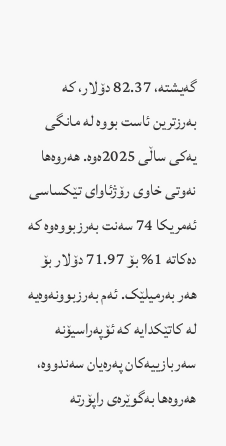گەیشتە، 82.37 دۆلار، کە بەرزترین ئاست بووە لە مانگی یەکی ساڵی 2025ەوە. هەروەها نەوتی خاوی رۆژئاوای تێکساسی ئەمریکا 74 سەنت بەرزبووەوە کە دەکاتە 1% بۆ 71.97 دۆلار بۆ هەر بەرمیلێک. ئەم بەرزبوونەوەیە لە کاتێکدایە کە ئۆپەراسیۆنە سەربازییەکان پەرەیان سەندووە، هەروەها بەگوێرەی راپۆرتە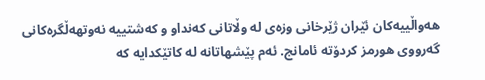هەواڵییەکان ئێران ژێرخانی وزەی لە وڵاتانی کەنداو و کەشتییە نەوتهەڵگرەکانی گەرووی هورمز کردۆتە ئامانج. ئەم پێشهاتانە لە کاتێکدایە کە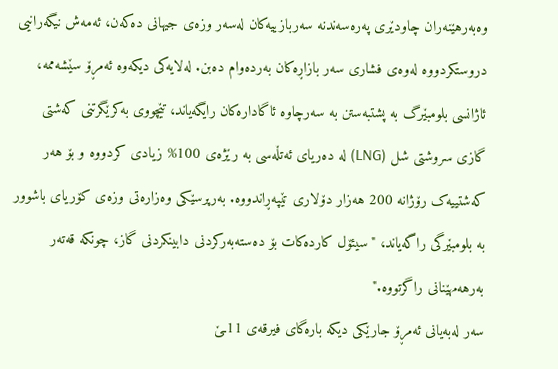وەبەرهێنەران چاودێری پەرەسەندنە سەربازییەکان لەسەر وزەی جیهانی دەکەن، ئەمەش نیگەرانیی دروستکردووە لەوەی فشاری سەر بازاڕەکان بەردەوام دەبن. لەلایەکی دیکەوە ئەمڕۆ سێشەممە، ئاژانسی بلومبێرگ بە پشتبەستن بە سەرچاوە ئاگادارەکان رایگەیاند، تێچووی بەکرێگرتنی کەشتی گازی سروشتی شل (LNG) لە دەریای ئەتڵەسی بە رێژەی 100% زیادی کردووە و بۆ هەر کەشتییەک رۆژانە 200 هەزار دۆلاری تێپەڕاندووە. بەرپرسێکی وەزارەتی وزەی کۆریای باشوور بە بلومبێرگی راگەیاند، "سیئۆل کاردەکات بۆ دەستەبەرکردنی دابینکردنی گاز، چونکە قەتەر بەرهەمهێنانی راگرتووە."
سەر لەبەیانی ئەمڕۆ جارێکی دیکە بارەگای فیرقەی 11ـێ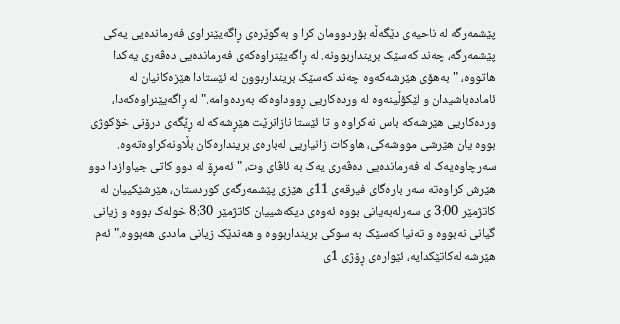پێشمەرگە لە ناحیەی دێگەڵە بۆردوومان کرا و بەگوێرەی ڕاگەیێنراوی فەرماندەیی یەکی پێشمەرگە، چەند کەسێک برینداربوونە. لە ڕاگەیێنراوەکەی فەرماندەیی دەڤەری یەکدا هاتووە، "بەهۆی هێرشەکەوە چەند کەسێک برینداربوون لە ئێستادا هێزەکانیان لە ئامادەباشیدان و لێکۆڵینەوە لە وردەکاریی ڕووداوەکە بەردەوامە." لە ڕاگەیێنراوەکەدا، وردەکاریی هێرشەکە باس نەکراوە و تا ئێستا نازانرێت هێڕشەکە لە ڕێگەی درۆنی خۆکوژی بووە یان هێرشی مووشەکی، هاوکات زانیاریی لەبارەی بریندارەکان بڵاونەکراوەتەوە. سەرچاوەیەک لە فەرماندەیی دەڤەری یەک بە ئاڤای وت، "ئەمڕۆ لە دوو کاتی جیاوازدا دوو هێرش کراوەتە سەر بارەگای فیرقەی 11ی هێزی پێشمەرگەی کوردستان، هێرشێکییان لە کاتژمێر 3:00 ی سەرلەبەیانی بووە ئەوەی دیکەشییان کاتژمێر 8:30 خولەک بووە و زیانی گیانی نەبووە و تەنیا کەسێک بە سوکی برینداربووە و هەندێک زیانی ماددی هەبووە." ئەم هێرشە لەکاتێکدایە، ئێوارەی ڕۆژی 1ی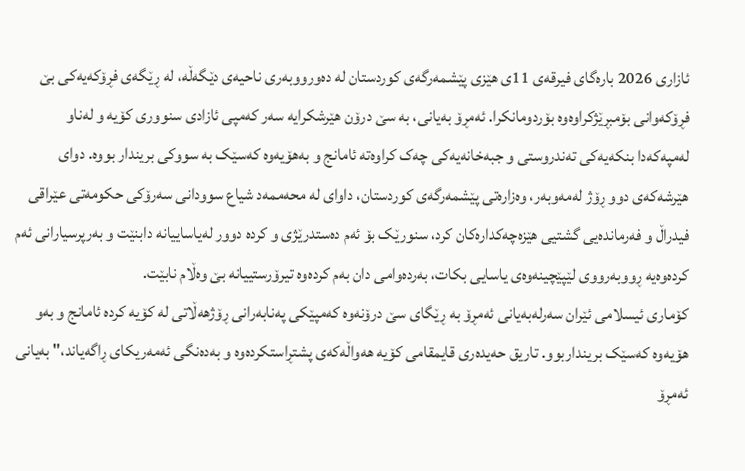ئازاری 2026 بارەگای فیرقەی 11ی هێزی پێشمەرگەی کوردستان لە دەورووبەری ناحیەی دێگەڵە، لە ڕێگەی فڕۆکەیەکی بێ فڕۆکەوانی بۆمبڕێژکراوەوە بۆردومانکرا. ئەمڕۆ بەیانی، بە سێ درۆن هێرشکرایە سەر کەمپی ئازادی سنووری کۆیە و لەناو لەمپەکەدا بنکەیەکی تەندروستی و جبەخانەیەکی چەک کراوەتە ئامانج و بەهۆیەوە کەسێک بە سووکی بریندار بووە. دوای هێرشەکەی دوو ڕۆژ لەمەوبەر، وەزارەتی پێشمەرگەی کوردستان، داوای لە محەممەد شیاع سوودانی سەرۆکی حکومەتی عێراقی فیدراڵ و فەرماندەیی گشتیی هێزەچەکدارەکان کرد، سنورێک بۆ ئەم دەستدرێژی و کردە دوور لەیاساییانە دابنێت و بەرپرسیارانی ئەم کردەوەیە ڕووبەرووی لێپێچینەوەی یاسایی بکات، بەردەوامی دان بەم کردەوە تیرۆرستییانە بێ وەڵام نابێت.
کۆماری ئیسلامی ئێران سەرلەبەیانی ئەمڕۆ بە ڕێگای سێ درۆنەوە کەمپێکی پەنابەرانی ڕۆژهەڵاتی لە کۆیە کردە ئامانج و بەو هۆیەوە کەسێک برینداربوو. تاریق حەیدەری قایمقامی کۆیە هەواڵەکەی پشتڕاستکردەوە و بەدەنگی ئەمەریکای ڕاگەیاند،" بەیانی ئەمڕۆ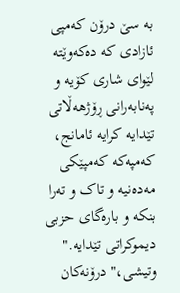بە سێ درۆن کەمپی ئازادی کە دەکەوێتە لێوای شاری کۆیە و پەنابەرانی ڕۆژهەڵاتی تێدایە کرایە ئامانج، کەمپەکە کەمپێکی مەدەنیە و تاک و تەرا بنکە و بارەگای حزبی دیموکراتی تێدایە." وتیشی،" درۆنەکان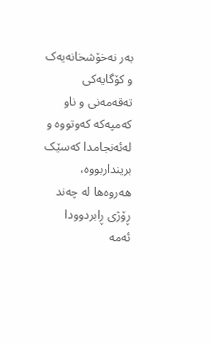بەر نەخۆشخانەیەک و کۆگایەکی تەقەمەنی و ناو کەمپەکە کەوتووە و لەئەنجامدا کەسێک برینداربووە، هەروەها لە چەند ڕۆژی ڕابردوودا ئەمە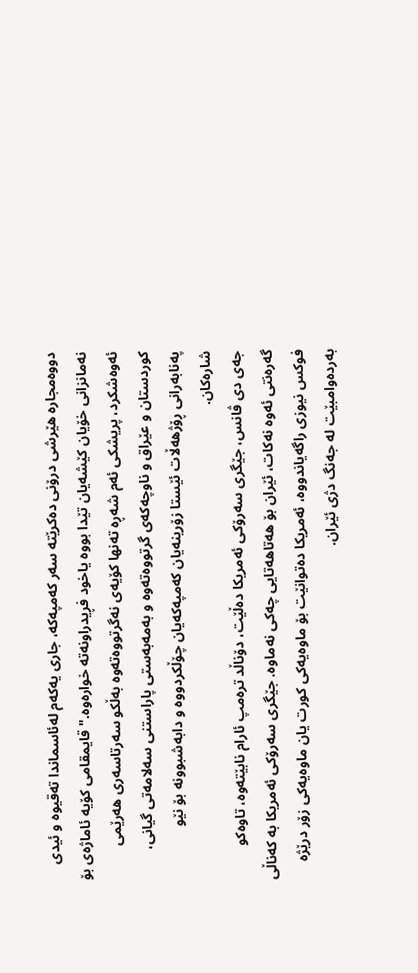دووەمجارە هێرشی درۆنی دەکرێتە سەر کەمپەکە، جاری یەکەم لەئاسماندا تەقیوە و ئیدی نەمانزانی خۆیان کێشەیان تێدا بووە یاخود فڕیدراونەتە خوارەوە." قایمقامی کۆیە ئاماژەی بۆ ئەوەشکرد، پریشکی ئەم شەڕە تەنها کۆیەی نەگرتووەتەوە بەڵکو سەرتاسەری هەرێمی کوردستان و عێراق و ناوچەکەی گرتووەتەوە و بەمەبەستی پاراستنی سەلامەتی گیانی، پەنابەرانی ڕۆژهەڵات ئێستا زۆرینەیان کەمپەکەیان چۆڵکردووە و دابەشبوونە بۆ نێو شارەکان.
جەی دی ڤانس، جێگری سەرۆکی ئەمریکا دەڵێت، دۆناڵد ترەمپ ئارام نابێتەوە، تاوەکو گەرەنتى ئەوە نەکات، ئێران بۆ هەتاهەتایى چەکى نەماوە. جێگری سەرۆکی ئەمریکا بە کەناڵى فوکس نیوزى راگەیاندووە، ئەمریکا دەتوانێت بۆ ماوەیەکی کورت یان ماوەیەکی زۆر درێژە بەردەوامبێت لە جەنگ دژی ئێران.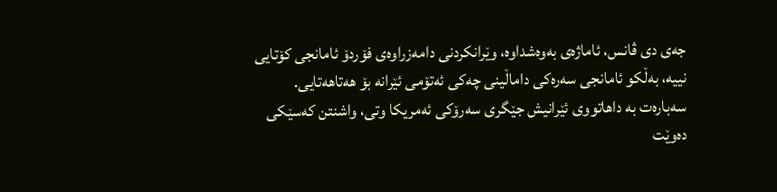جەی دی ڤانس، ئاماژەى بەوەشداوە، وێرانکردنى دامەزراوەی فۆردۆ ئامانجی کۆتایی نییە، بەڵکو ئامانجی سەرەکى داماڵینى چەکى ئەتۆمی ئێرانە بۆ هەتاهەتایى. سەبارەت بە داهاتووى ئێرانیش جێگری سەرۆکی ئەمریکا وتى، واشنتن کەسێکی دەوێت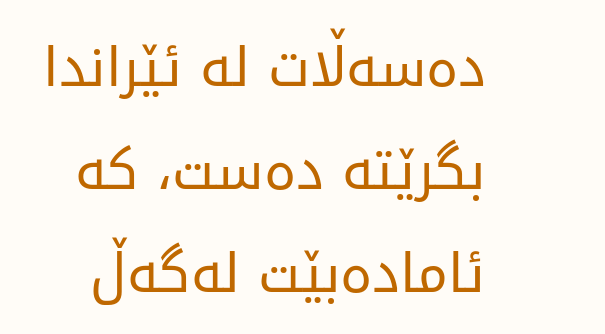دەسەڵات لە ئێراندا بگرێتە دەست، کە ئامادەبێت لەگەڵ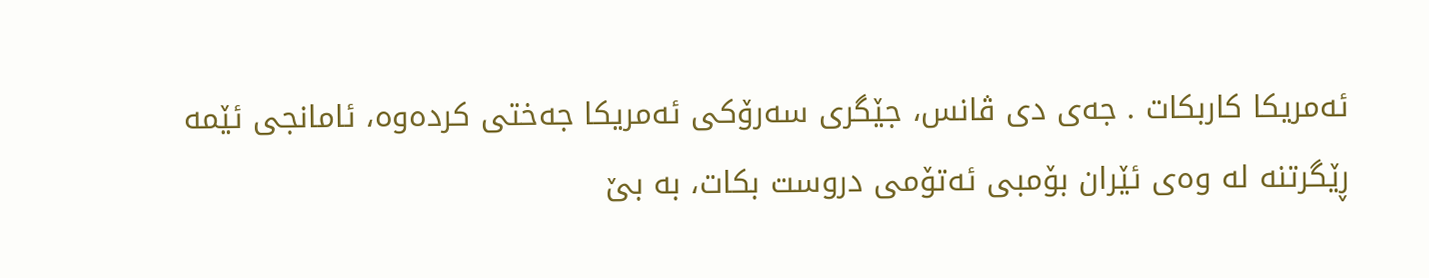ئەمریکا کاربکات . جەی دی ڤانس، جێگری سەرۆکی ئەمریکا جەختى کردەوە، ئامانجی ئێمه ڕێگرتنه له وەى ئێران بۆمبى ئەتۆمى دروست بکات، به بێ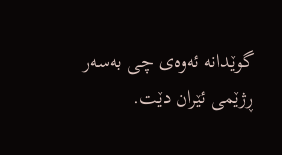گوێدانه ئەوەی چی بەسەر ڕژێمی ئێران دێت.